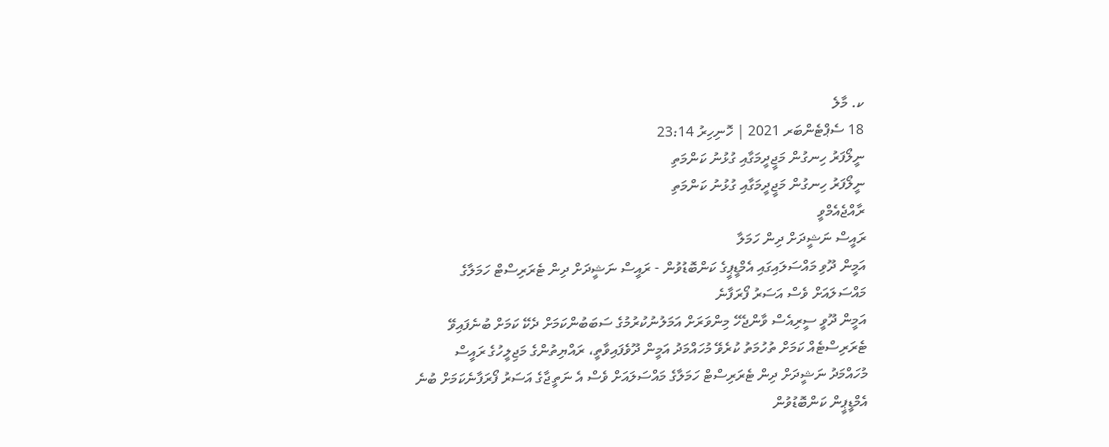ކ. މާލެ
18 ސެޕްޓެންބަރ 2021 | ހޮނިހިރު 23:14
ނީލޯފަރު ހިނގުން މަޖީދީމަގާއި ގުޅުނު ކަންމަތި
ނީލޯފަރު ހިނގުން މަޖީދީމަގާއި ގުޅުނު ކަންމަތި
ރާއްޖެއެމްވީ
ރައީސް ނަޝީދަށް ދިން ހަމަލާ
އަމީން ދޫވި މައްސަލައިގައި އެމްޑީޕީގެ ކަންބޮޑުވުން - ރައީސް ނަޝީދަށް ދިން ޓެރަރިސްޓް ހަމަލާގެ މައްސަލައަށް ވެސް އަސަރު ފޯރަފާނެ
އަމީން ދޫވީ ސީރިއެސް ވާންޖެހޭ މިންވަރަށް އަމަލުނުކުރުމުގެ ސަބަބުންކަމަށް ދެކޭ ކަމަށް ބުނެފައިވޭ
ޓެރަރިސްޓެއް ކަމަށް ތުހުމަތު ކުރެވޭ މުހައްމަދު އަމީން ދޫވެފައިވާތީ، ރައްޔިތުންގެ މަޖިލީހުގެ ރައީސް މުހައްމަދު ނަޝީދަށް ދިން ޓެރަރިސްޓް ހަމަލާގެ މައްސަލައަށް ވެސް އެ ނަތީޖާގެ އަސަރު ފޯރަފާނެކަމަށް ބުނެ އެމްޑީޕީން ކަންބޮޑުވުން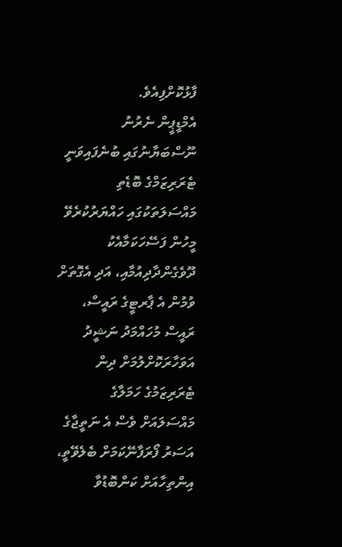ފާޅުކޮށްފިއެވެ.
އެމްޑީޕީން ނެރުނު ނޫސްބަޔާނުގައި ބުނެފައިވަނީ ޓެރަރިޒަމްގެ ބޮޑެތި މައްސަލަތަކުގައި ހައްޔަރުކުރެވޭ މީހުން ފަސޭހަކަމާއެކު ދޫވެގެންދާދިއުމާއި، އަދި އެގޮތަށް ވުމުން އެ ޕާރޓީގެ ރައީސް، ރައީސް މުހައްމަދު ނަޝީދު އަވަހާރަކޮށްލުމަށް ދިން ޓެރަރިޒަމުގެ ހަމަލާގެ މައްސަލައަށް ވެސް އެ ނަތީޖާގެ އަސަރު ފޯރަފާނޭކަމަށް ބެލެވޭތީ، އިންތިހާއަށް ކަންބޮޑުވާ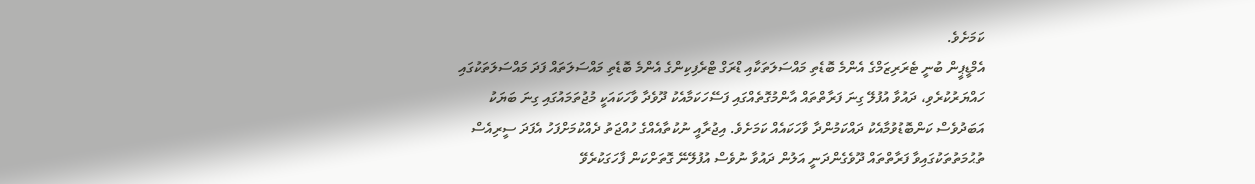ކަމަށެވެ.
އެމްޑީޕީން ބުނީ ޓެރަރިޒަމްގެ އެންމެ ބޮޑެތި މައްސަލަތަކާއި ޑްރަގް ޓްރެފިކިންގެ އެންމެ ބޮޑެތި މައްސަލަތައް ފަދަ މައްސަލަތަކުގައި ހައްޔަރުކުރެވި، ދައުވާ އުފުލޭ ގިނަ ފަރާތްތައް އާންމުގޮތެއްގައި ފަސޭހަކަމާއެކު ދޫވެދާ ވާހަކައަކީ މުޖުތަމައުގައި ގިނަ ބަޔަކު އަބަދުވެސް ކަންބޮޑުވުމާއެކު ދައްކަމުންދާ ވާހަކައެއް ކަމަށެވެ. އިޖުރާއީ ނުކުތާއެއްގެ ހުއްޖަތު ދެއްކުމަށްފަހު އެފަދަ ސީރިއެސް ތުޙުމަތުތަކުގައިވާ ފަރާތްތައް ދޫވެގެންދަނީ އަލުން ދައުވާ ނުވެސް އުފުލޭނޭ ގޮތަށްކަން ފާހަގަކުރެވޭ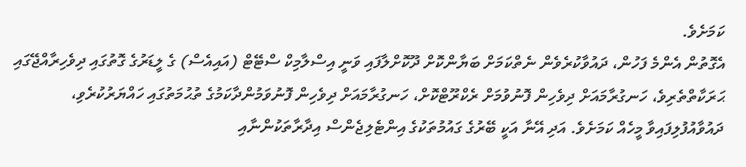ކަމަށެވެ.
އެގޮތުން އެންމެ ފަހުން، ދައުވާކުރެވެން ނެތްކަމަށް ބަޔާންކޮށް ދޫކޮށްލާފައި ވަނީ އިސްލާމިކް ސްޓޭޓް (އައިއެސް) ގެ ލީޑަރުގެ ގޮތުގައި ދިވެހިރާއްޖޭގައި ޙަރަކާތްތެރިވެ، ހަނގުރާމައަށް ދިވެހިން ފޮނުވުމަށް ރެކްރޫޓްކޮށް، ހަނގުރާމައަށް ދިވެހިން ފޮނުވަމުންދާކަމުގެ ތުޙުމަތުގައި ހައްޔަރުކުރެވި، ދައުވާއުފުލިފައިވާ މީހެއް ކަމަށެވެ. އަދި އޭނާ އަކީ ބޭރުގެ ގައުމުތަކުގެ އިންޓެލިޖެންސް އިދާރާތަކުންނާއި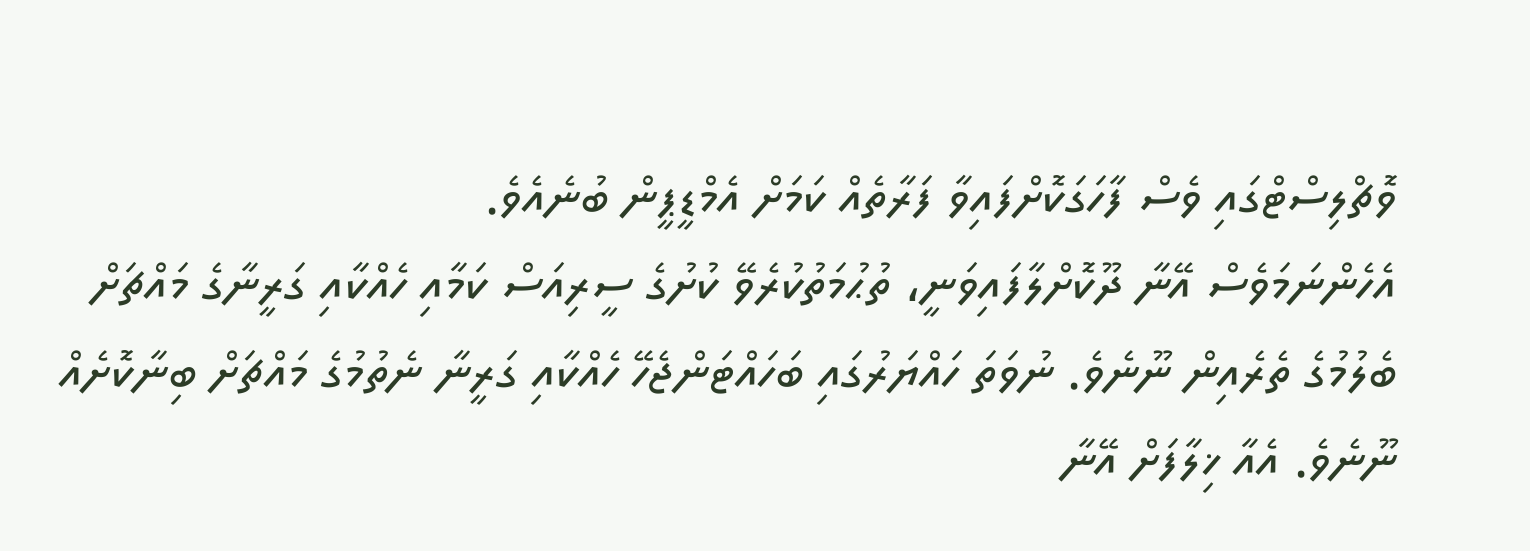ވޮޗްލިސްޓްގައި ވެސް ފާހަގަކޮށްފައިވާ ފަރާތެއް ކަމަށް އެމްޑީޕީން ބުނެއެވެ.
އެހެންނަމަވެސް އޭނާ ދޫކޮށްލާފައިވަނީ، ތުޙުމަތުކުރެވޭ ކުށުގެ ސީރިއަސް ކަމާއި ހެއްކާއި ގަރީނާގެ މައްޗަށް ބެލުމުގެ ތެރެއިން ނޫނެވެ. ނުވަތަ ހައްޔަރުގައި ބަހައްޓަންޖެހޭ ހެއްކާއި ގަރީނާ ނެތުމުގެ މައްޗަށް ބިނާކޮށެއް ނޫނެވެ. އެއާ ޚިލާފަށް އޭނާ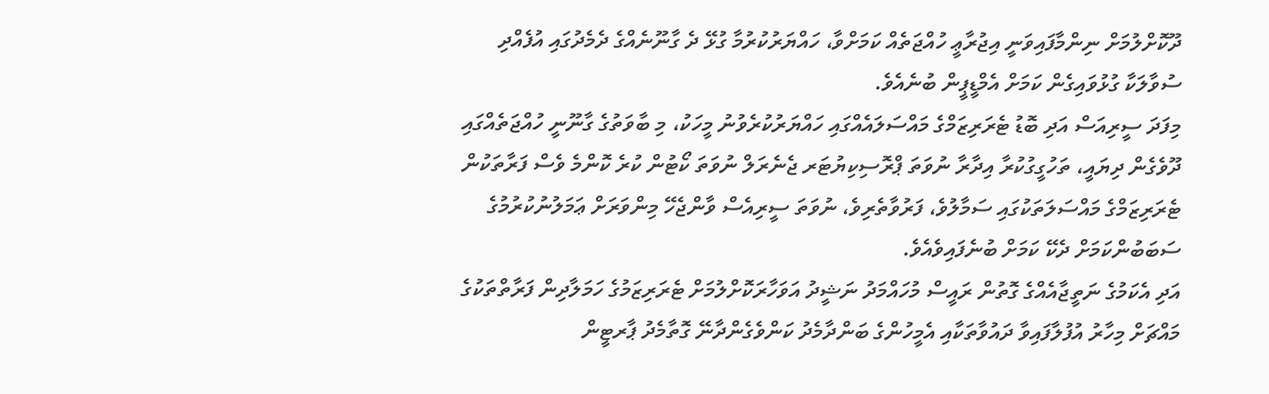ދޫކޮށްލުމަށް ނިންމާފައިވަނީ އިޖުރާޢީ ހުއްޖަތެއް ކަމަށްވާ، ހައްޔަރުކުރުމާ ގުޅޭ ދެ ގާނޫނެއްގެ ދެމެދުގައި އުފެއްދި ސުވާލަކާ ގުޅުވައިގެން ކަމަށް އެމްޑީޕީން ބުނެއެވެ.
މިފަދަ ސީރިއަސް އަދި ބޮޑު ޓެރަރިޒަމްގެ މައްސަލައެއްގައި ހައްޔަރުކުރެވުނު މީހަކު، މި ބާވަތުގެ ގާނޫނީ ހުއްޖަތެއްގައި ދޫވެގެން ދިޔައީ، ތަހުގީގުކުރާ އިދާރާ ނުވަތަ ޕްރޮސިކިޔުޓަރ ޖެނެރަލް ނުވަތަ ކޯޓުން ކުރެ ކޮންމެ ވެސް ފަރާތަކުން ޓެރަރިޒަމްގެ މައްސަލަތަކުގައި ސަމާލުވެ، ފަރުވާތެރިވެ، ނުވަތަ ސީރިއެސް ވާންޖެހޭ މިންވަރަށް ޢަމަލުނުކުރުމުގެ ސަބަބުންކަމަށް ދެކޭ ކަމަށް ބުނެފައިވެއެވެ.
އަދި އެކަމުގެ ނަތީޖާއެއްގެ ގޮތުން ރައީސް މުހައްމަދު ނަޝީދު އަވަހާރަކޮށްލުމަށް ޓެރަރިޒަމުގެ ހަމަލާދިން ފަރާތްތަކުގެ މައްޗަށް މިހާރު އުފުލާފައިވާ ދައުވާތަކާއި އެމީހުންގެ ބަންދާމެދު ކަންވެގެންދާނޭ ގޮތާމެދު ޕާރޓީން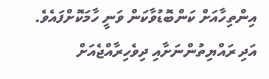އިންތިހާއަށް ކަންބޮޑުވާކަން ވަނީ ހާމަކޮށްފައެވެ. އަދި ރައްޔިތުންނަށާއި ދިވެހިރާއްޖެއަށް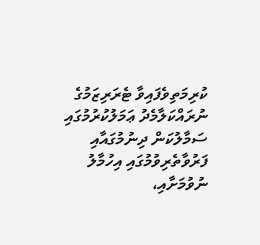ކުރިމަތިވެފައިވާ ޓެރަރިޒަމުގެ ނުރައްކަލާމެދު ޢަމަލުކުރުމުގައި ސަމާލުކަން ދިނުމުގައާއި ފަރުވާތެރިވުމުގައި އިހުމާލު ނުވުމަށާއި،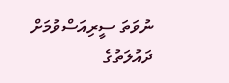ނުވަތަ ސީރިއަސްވުމަށް ދައުލަތުގެ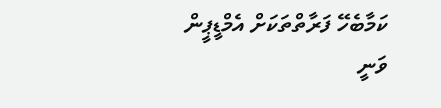ކަމާބެހޭ ފަރާތްތަކަށް އެމްޑީޕީން ވަނީ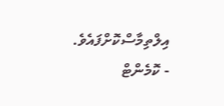އިލްތިމާސްކޮށްފައެވެ.
- ކޮމެންޓް